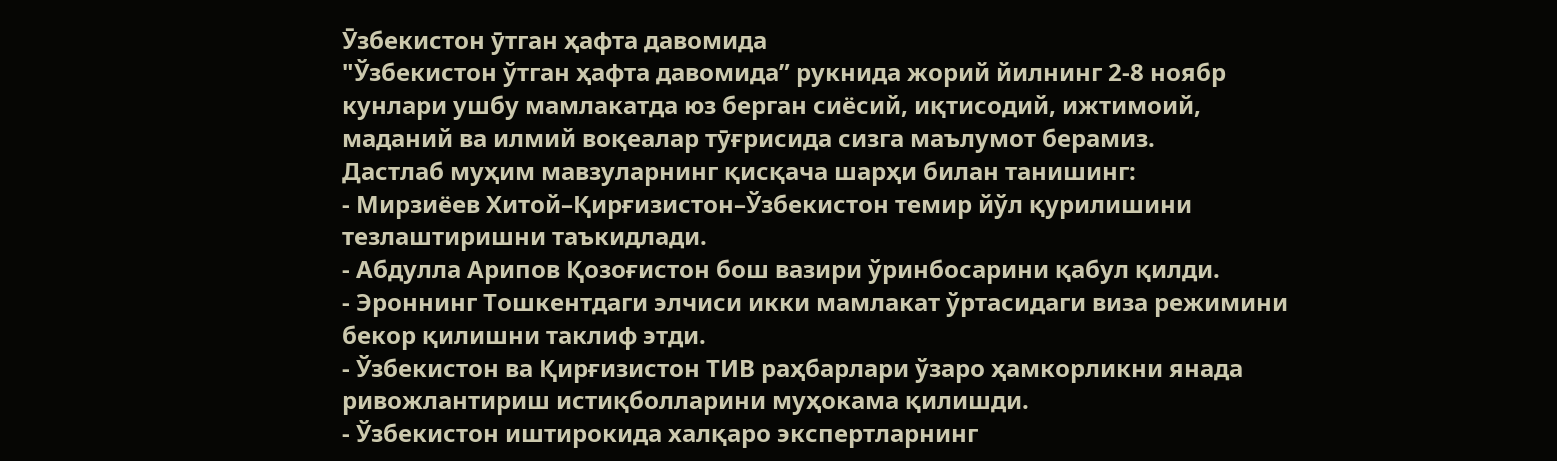Ӯзбекистон ӯтган ҳафта давомида
"Ўзбекистон ўтган ҳафта давомида” рукнида жорий йилнинг 2-8 ноябр кунлари ушбу мамлакатда юз берган сиёсий, иқтисодий, ижтимоий, маданий ва илмий воқеалар тӯғрисида сизга маълумот берамиз.
Дастлаб муҳим мавзуларнинг қисқача шарҳи билан танишинг:
- Мирзиёев Хитой–Қирғизистон–Ўзбекистон темир йўл қурилишини тезлаштиришни таъкидлади.
- Абдулла Арипов Қозоғистон бош вазири ўринбосарини қабул қилди.
- Эроннинг Тошкентдаги элчиси икки мамлакат ўртасидаги виза режимини бекор қилишни таклиф этди.
- Ўзбекистон ва Қирғизистон ТИВ раҳбарлари ўзаро ҳамкорликни янада ривожлантириш истиқболларини муҳокама қилишди.
- Ўзбекистон иштирокида халқаро экспертларнинг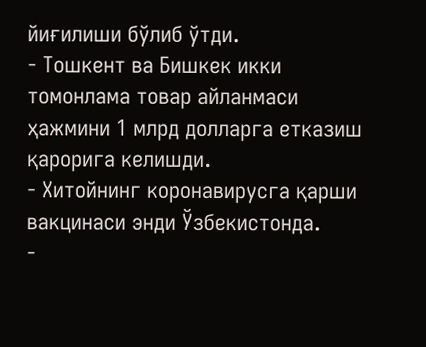йиғилиши бўлиб ўтди.
- Тошкент ва Бишкек икки томонлама товар айланмаси ҳажмини 1 млрд долларга етказиш қарорига келишди.
- Хитойнинг коронавирусга қарши вакцинаси энди Ўзбекистонда.
-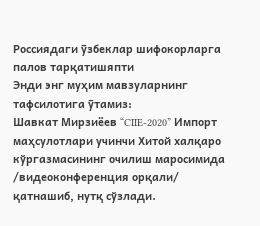Россиядаги ӯзбеклар шифокорларга палов тарқатишяпти
Энди энг муҳим мавзуларнинг тафсилотига ӯтамиз:
Шавкат Мирзиёев “CIIE-2020” Импорт маҳсулотлари учинчи Хитой халқаро кўргазмасининг очилиш маросимида /видеоконференция орқали/ қатнашиб, нутқ сўзлади.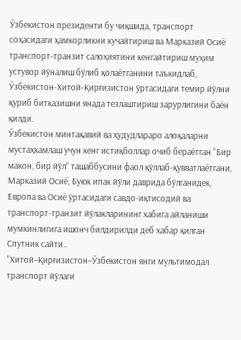Ўзбекистон президенти бу чиқшида, транспорт соҳасидаги ҳамкорликни кучайтириш ва Марказий Осиё транспорт-транзит салоҳиятини кенгайтириш муҳим устувор йўналиш бўлиб қолаётганини таъкидлаб, Ўзбекистон-Хитой-Қирғизистон ўртасидаги темир йўлни қуриб битказишни янада тезлаштириш зарурлигини баён қилди.
Ўзбекистон минтақавий ва ҳудудлараро алоқаларни мустаҳкамлаш учун кенг истиқболлар очиб бераётган “Бир макон, бир йўл” ташаббусини фаол қўллаб-қувватлаётгани, Марказий Осиё, Буюк ипак йўли даврида бўлганидек, Европа ва Осиё ўртасидаги савдо-иқтисодий ва транспорт-транзит йўлакларининг хабига айланиши мумкинлигига ишонч билдирилди деб хабар қилган Спутник сайти..
“Хитой–Қирғизистон–Ўзбекистон янги мультимодал транспорт йўлаги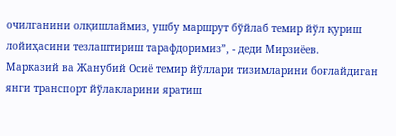очилганини олқишлаймиз, ушбу маршрут бўйлаб темир йўл қуриш лойиҳасини тезлаштириш тарафдоримиз”, - деди Мирзиёев.
Марказий ва Жанубий Осиё темир йўллари тизимларини боғлайдиган янги транспорт йўлакларини яратиш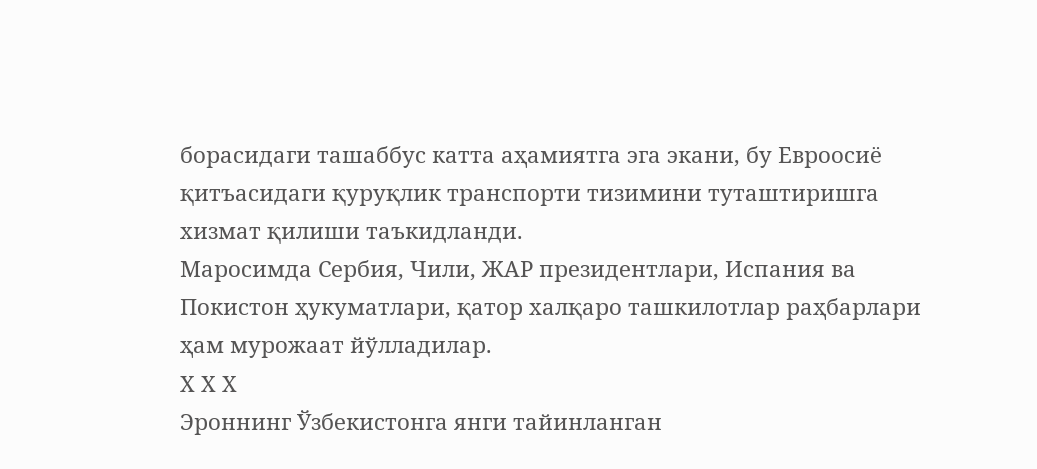борасидаги ташаббус катта аҳамиятга эга экани, бу Евроосиё қитъасидаги қуруқлик транспорти тизимини туташтиришга хизмат қилиши таъкидланди.
Маросимда Сербия, Чили, ЖАР президентлари, Испания ва Покистон ҳукуматлари, қатор халқаро ташкилотлар раҳбарлари ҳам мурожаат йўлладилар.
Х Х Х
Эроннинг Ўзбекистонга янги тайинланган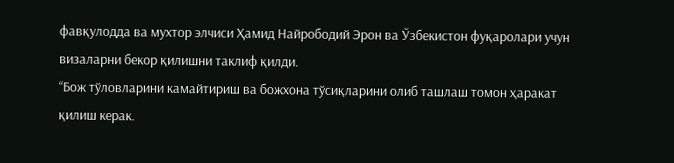фавқулодда ва мухтор элчиси Ҳамид Найрободий Эрон ва Ўзбекистон фуқаролари учун визаларни бекор қилишни таклиф қилди.
“Бож тўловларини камайтириш ва божхона тўсиқларини олиб ташлаш томон ҳаракат қилиш керак.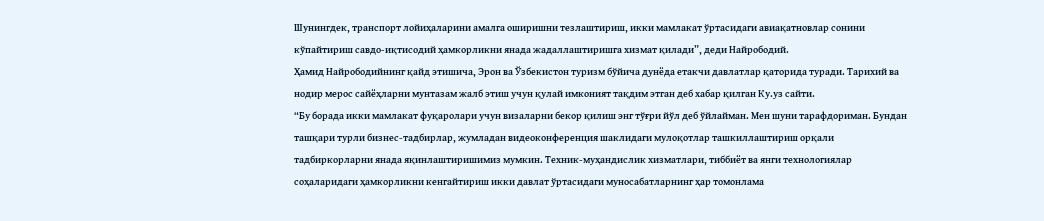Шунингдек, транспорт лойиҳаларини амалга оширишни тезлаштириш, икки мамлакат ўртасидаги авиақатновлар сонини кўпайтириш савдо-иқтисодий ҳамкорликни янада жадаллаштиришга хизмат қилади”, деди Найрободий.
Ҳамид Найрободийнинг қайд этишича, Эрон ва Ўзбекистон туризм бўйича дунёда етакчи давлатлар қаторида туради. Тарихий ва нодир мерос сайёҳларни мунтазам жалб этиш учун қулай имконият тақдим этган деб хабар қилган Ку.уз сайти.
“Бу борада икки мамлакат фуқаролари учун визаларни бекор қилиш энг тўғри йўл деб ўйлайман. Мен шуни тарафдориман. Бундан ташқари турли бизнес-тадбирлар, жумладан видеоконференция шаклидаги мулоқотлар ташкиллаштириш орқали тадбиркорларни янада яқинлаштиришимиз мумкин. Техник-муҳандислик хизматлари, тиббиёт ва янги технологиялар соҳаларидаги ҳамкорликни кенгайтириш икки давлат ўртасидаги муносабатларнинг ҳар томонлама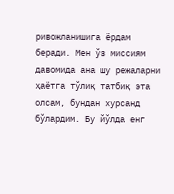ривожланишига ёрдам беради. Мен ўз миссиям давомида ана шу режаларни ҳаётга тўлиқ татбиқ эта олсам, бундан хурсанд бўлардим. Бу йўлда енг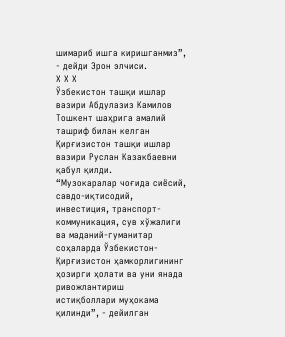шимариб ишга киришганмиз”, - дейди Эрон элчиси.
Х Х Х
Ўзбекистон ташқи ишлар вазири Абдулазиз Камилов Тошкент шаҳрига амалий ташриф билан келган Қирғизистон ташқи ишлар вазири Руслан Казакбаевни қабул қилди.
“Музокаралар чоғида сиёсий, савдо-иқтисодий, инвестиция, транспорт-коммуникация, сув хўжалиги ва маданий-гуманитар соҳаларда Ўзбекистон-Қирғизистон ҳамкорлигининг ҳозирги ҳолати ва уни янада ривожлантириш истиқболлари муҳокама қилинди”, - дейилган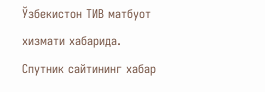Ўзбекистон ТИВ матбуот хизмати хабарида.
Спутник сайтининг хабар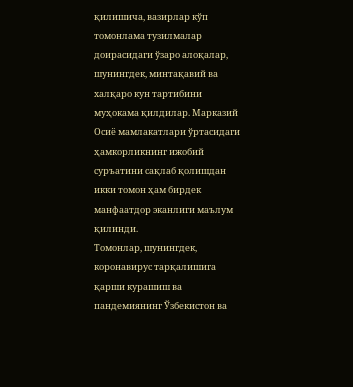қилишича, вазирлар кўп томонлама тузилмалар доирасидаги ўзаро алоқалар, шунингдек, минтақавий ва халқаро кун тартибини муҳокама қилдилар. Марказий Осиё мамлакатлари ўртасидаги ҳамкорликнинг ижобий суръатини сақлаб қолишдан икки томон ҳам бирдек манфаатдор эканлиги маълум қилинди.
Томонлар, шунингдек, коронавирус тарқалишига қарши курашиш ва пандемиянинг Ўзбекистон ва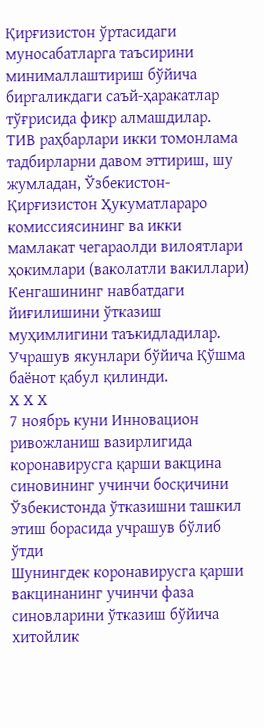Қирғизистон ўртасидаги муносабатларга таъсирини минималлаштириш бўйича биргаликдаги саъй-ҳаракатлар тўғрисида фикр алмашдилар.
ТИВ раҳбарлари икки томонлама тадбирларни давом эттириш, шу жумладан, Ўзбекистон-Қирғизистон Ҳукуматлараро комиссиясининг ва икки мамлакат чегараолди вилоятлари ҳокимлари (ваколатли вакиллари) Кенгашининг навбатдаги йиғилишини ўтказиш муҳимлигини таъкидладилар.
Учрашув якунлари бўйича Қўшма баёнот қабул қилинди.
Х Х Х
7 ноябрь куни Инновацион ривожланиш вазирлигида коронавирусга қарши вакцина синовининг учинчи босқичини Ўзбекистонда ўтказишни ташкил этиш борасида учрашув бўлиб ўтди
Шунингдек коронавирусга қарши вакцинанинг учинчи фаза синовларини ўтказиш бўйича хитойлик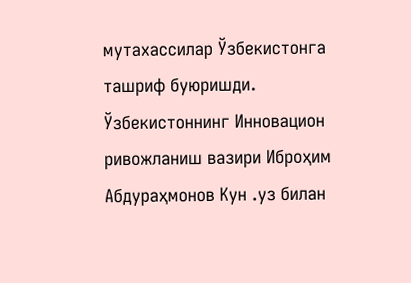мутахассилар Ўзбекистонга ташриф буюришди.
Ўзбекистоннинг Инновацион ривожланиш вазири Иброҳим Абдураҳмонов Кун .уз билан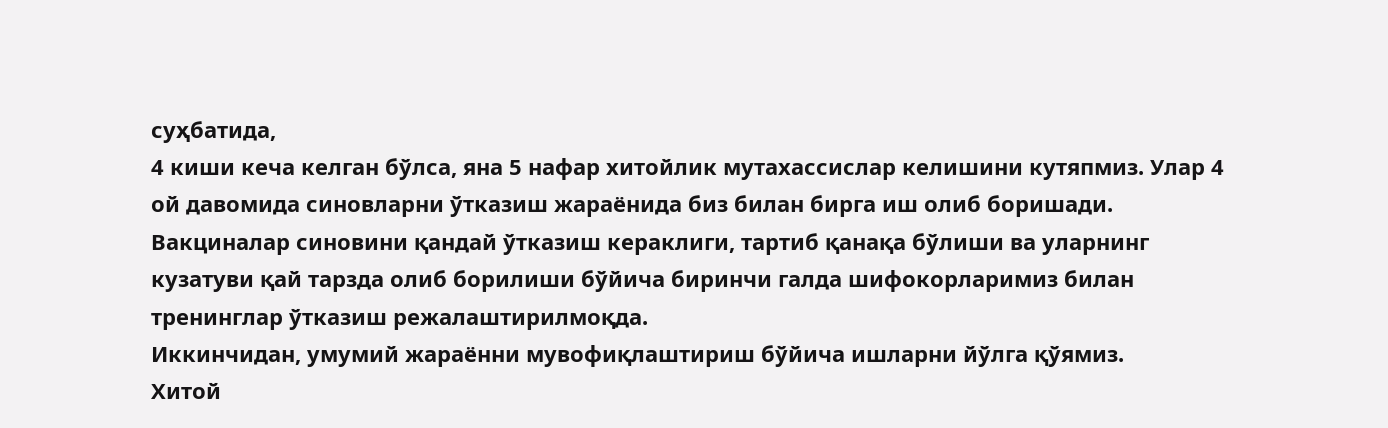суҳбатида,
4 киши кеча келган бўлса, яна 5 нафар хитойлик мутахассислар келишини кутяпмиз. Улар 4 ой давомида синовларни ўтказиш жараёнида биз билан бирга иш олиб боришади. Вакциналар синовини қандай ўтказиш кераклиги, тартиб қанақа бўлиши ва уларнинг кузатуви қай тарзда олиб борилиши бўйича биринчи галда шифокорларимиз билан тренинглар ўтказиш режалаштирилмоқда.
Иккинчидан, умумий жараённи мувофиқлаштириш бўйича ишларни йўлга қўямиз.
Хитой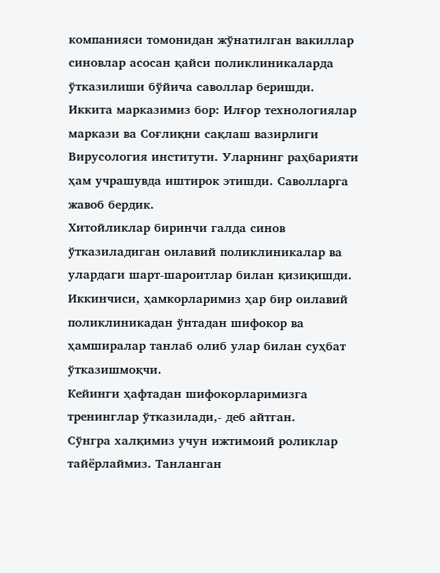компанияси томонидан жўнатилган вакиллар синовлар асосан қайси поликлиникаларда ўтказилиши бўйича саволлар беришди.
Иккита марказимиз бор: Илғор технологиялар маркази ва Соғлиқни сақлаш вазирлиги Вирусология институти. Уларнинг раҳбарияти ҳам учрашувда иштирок этишди. Саволларга жавоб бердик.
Хитойликлар биринчи галда синов ўтказиладиган оилавий поликлиникалар ва улардаги шарт-шароитлар билан қизиқишди.
Иккинчиси, ҳамкорларимиз ҳар бир оилавий поликлиникадан ўнтадан шифокор ва ҳамширалар танлаб олиб улар билан суҳбат ўтказишмоқчи.
Кейинги ҳафтадан шифокорларимизга тренинглар ўтказилади,- деб айтган.
Сўнгра халқимиз учун ижтимоий роликлар тайёрлаймиз. Танланган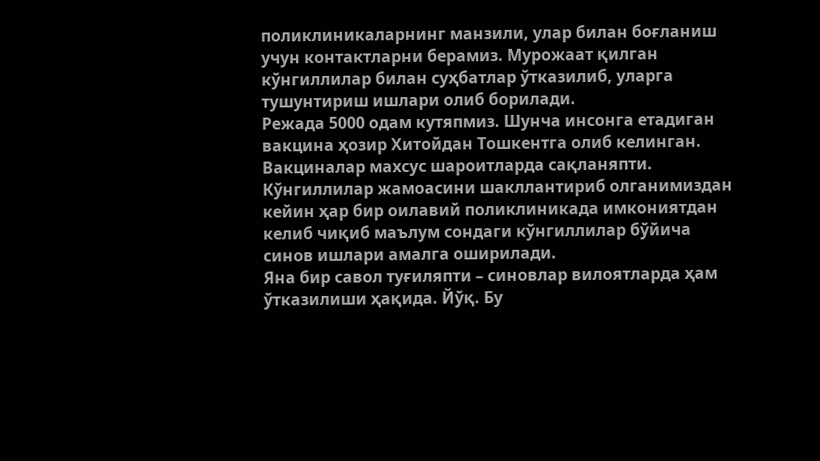поликлиникаларнинг манзили, улар билан боғланиш учун контактларни берамиз. Мурожаат қилган кўнгиллилар билан суҳбатлар ўтказилиб, уларга тушунтириш ишлари олиб борилади.
Режада 5000 одам кутяпмиз. Шунча инсонга етадиган вакцина ҳозир Хитойдан Тошкентга олиб келинган. Вакциналар махсус шароитларда сақланяпти. Кўнгиллилар жамоасини шакллантириб олганимиздан кейин ҳар бир оилавий поликлиникада имкониятдан келиб чиқиб маълум сондаги кўнгиллилар бўйича синов ишлари амалга оширилади.
Яна бир савол туғиляпти – синовлар вилоятларда ҳам ўтказилиши ҳақида. Йўқ. Бу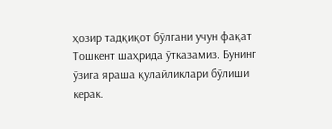ҳозир тадқиқот бўлгани учун фақат Тошкент шаҳрида ўтказамиз. Бунинг ўзига яраша қулайликлари бўлиши керак.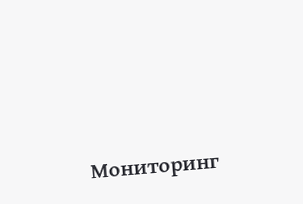Мониторинг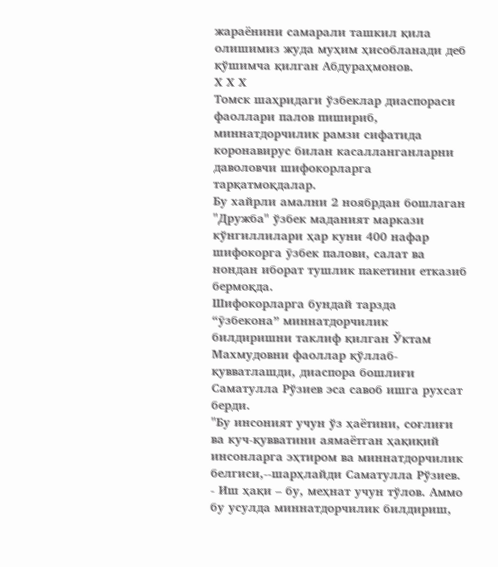жараёнини самарали ташкил қила олишимиз жуда муҳим ҳисобланади деб қўшимча қилган Абдураҳмонов.
Х Х Х
Томск шаҳридаги ўзбеклар диаспораси фаоллари палов пишириб, миннатдорчилик рамзи сифатида коронавирус билан касалланганларни даволовчи шифокорларга тарқатмоқдалар.
Бу хайрли амални 2 ноябрдан бошлаган "Дружба" ўзбек маданият маркази кўнгиллилари ҳар куни 400 нафар шифокорга ӯзбек палови, салат ва нондан иборат тушлик пакетини етказиб бермоқда.
Шифокорларга бундай тарзда “ӯзбекона” миннатдорчилик билдиришни таклиф қилган Ўктам Махмудовни фаоллар қўллаб-қувватлашди, диаспора бошлиғи Саматулла Рўзиев эса савоб ишга рухсат берди.
"Бу инсоният учун ўз ҳаётини, соғлиғи ва куч-қувватини аямаётган ҳақиқий инсонларга эҳтиром ва миннатдорчилик белгиси,--шарҳлайди Саматулла Рўзиев. - Иш ҳақи – бу, меҳнат учун тўлов. Аммо бу усулда миннатдорчилик билдириш,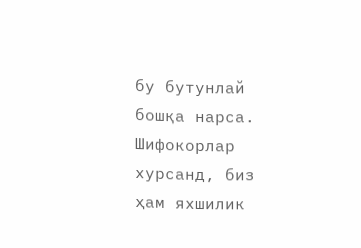бу бутунлай бошқа нарса. Шифокорлар хурсанд, биз ҳам яхшилик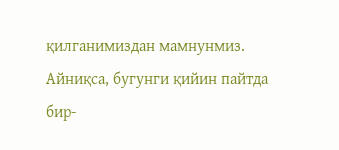қилганимиздан мамнунмиз. Айниқса, бугунги қийин пайтда бир-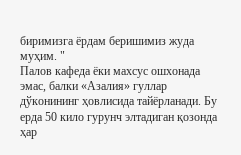биримизга ёрдам беришимиз жуда муҳим. "
Палов кафеда ёки махсус ошхонада эмас, балки «Азалия» гуллар дўконининг ҳовлисида тайёрланади. Бу ерда 50 кило гурунч элтадиган қозонда ҳар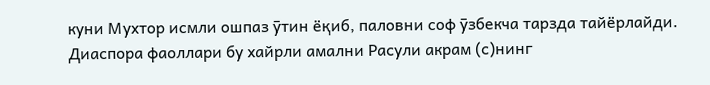куни Мухтор исмли ошпаз ӯтин ёқиб, паловни соф ӯзбекча тарзда тайёрлайди.
Диаспора фаоллари бу хайрли амални Расули акрам (с)нинг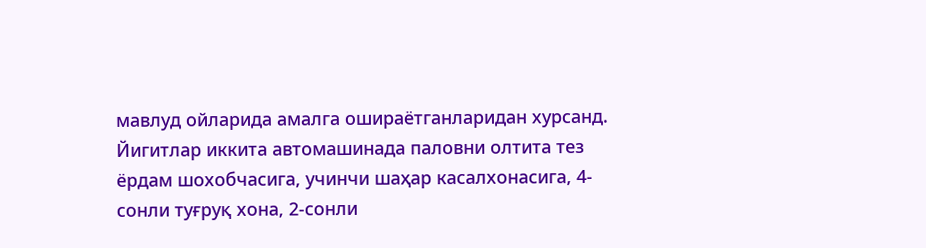мавлуд ойларида амалга ошираётганларидан хурсанд.
Йигитлар иккита автомашинада паловни олтита тез ёрдам шохобчасига, учинчи шаҳар касалхонасига, 4-сонли туғруқ хона, 2-сонли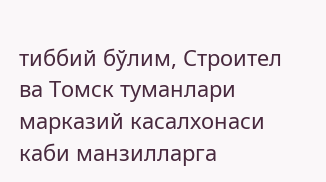тиббий бўлим, Строител ва Томск туманлари марказий касалхонаси каби манзилларга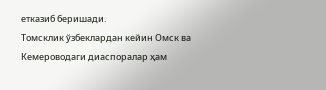етказиб беришади.
Томсклик ўзбеклардан кейин Омск ва Кемероводаги диаспоралар ҳам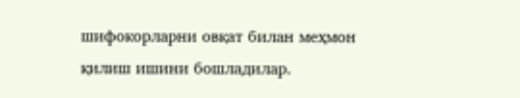шифокорларни овқат билан меҳмон қилиш ишини бошладилар.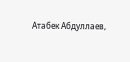Атабек Абдуллаев,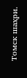Томск шаҳри.